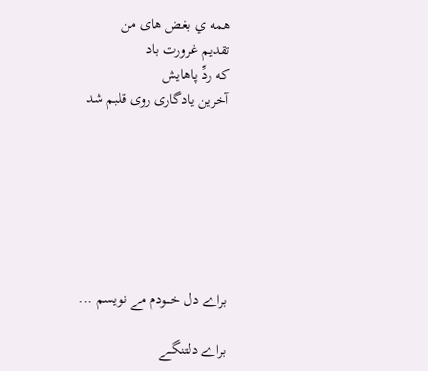همه ي بغض های من
تقدیم غرورت باد
که ردِّ پاهایش
آخرین یادگاری روی قلبم شد







براے دل خـــودم مے نویسم ...

براے دلتنگــے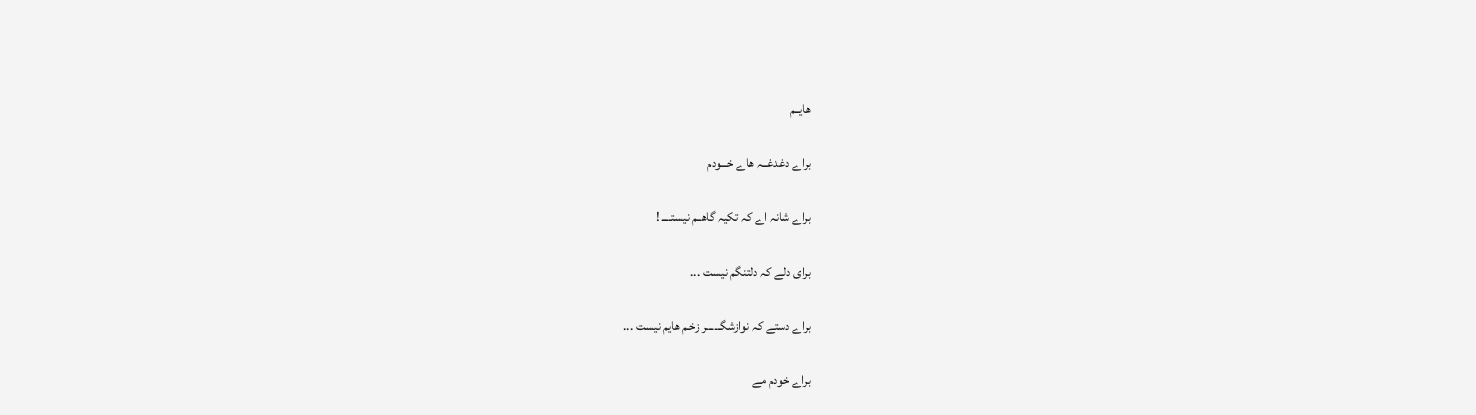هایــم

براے دغدغــہ هاے خـــودم

براے شانہ اے کہ تکیہ گاهــم نیستــــ !

برای دلے کہ دلتنگم نیست ...

براے دستے کہ نوازشگــ ـــر زخـم هایم نیست ...

براے خودم مے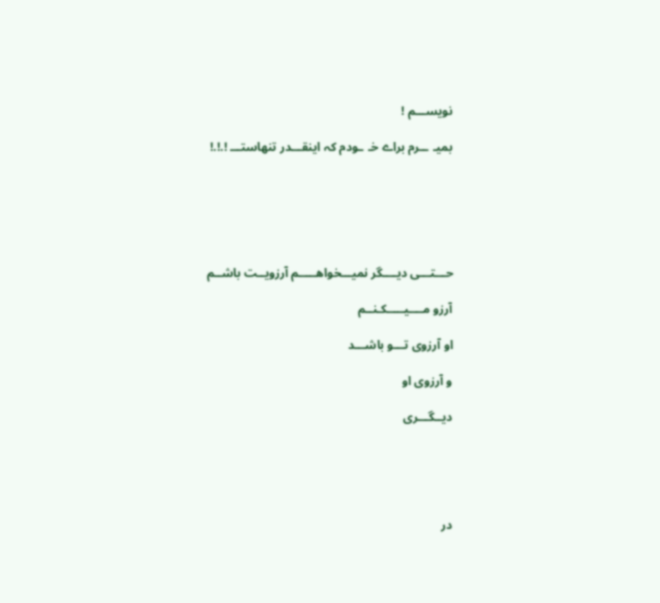نویســـم !

بمیـ ــرم براے خـ ـودم کہ اینقـــدر تنهاستـــ !.!.!






حـــتـــی دیــــگر نمیـــخواهـــــم آرزویــت باشــم

آرزو مــــیـــــکـنــم

او آرزوی تـــو باشـــد

و آرزوی او

دیــگـــری





در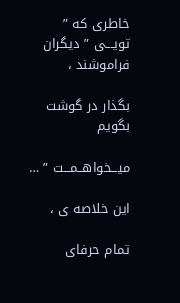خاطری که ” تویـــی ” دیگران فراموشند ،

بگذار در گوشت بگویم

میـــخواهــمـــت ” …

این خلاصه ی ،

تمام حرفای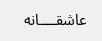عاشقــــانه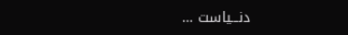دنـــیاست …